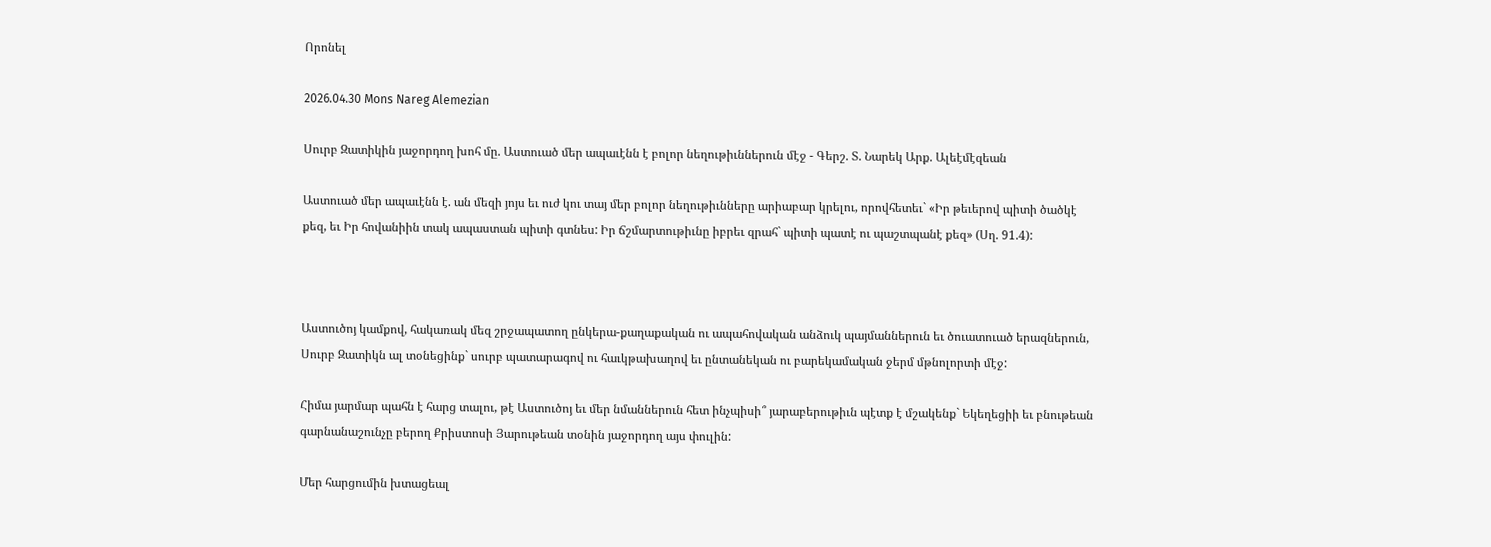Որոնել

2026.04.30 Mons Nareg Alemezian

Սուրբ Զատիկին յաջորդող խոհ մը. Աստուած մեր ապաւէնն է բոլոր նեղութիւններուն մէջ - Գերշ. Տ. Նարեկ Արք. Ալեէմէզեան

Աստուած մեր ապաւէնն է. ան մեզի յոյս եւ ուժ կու տայ մեր բոլոր նեղութիւնները արիաբար կրելու, որովհետեւ` «Իր թեւերով պիտի ծածկէ քեզ, եւ Իր հովանիին տակ ապաստան պիտի գտնես: Իր ճշմարտութիւնը իբրեւ զրահ` պիտի պատէ ու պաշտպանէ քեզ» (Սղ. 91.4):



Աստուծոյ կամքով, հակառակ մեզ շրջապատող ընկերա-քաղաքական ու ապահովական անձուկ պայմաններուն եւ ծուատուած երազներուն, Սուրբ Զատիկն ալ տօնեցինք` սուրբ պատարագով ու հաւկթախաղով եւ ընտանեկան ու բարեկամական ջերմ մթնոլորտի մէջ:

Հիմա յարմար պահն է հարց տալու, թէ Աստուծոյ եւ մեր նմաններուն հետ ինչպիսի՞ յարաբերութիւն պէտք է մշակենք` Եկեղեցիի եւ բնութեան գարնանաշունչը բերող Քրիստոսի Յարութեան տօնին յաջորդող այս փուլին:

Մեր հարցումին խտացեալ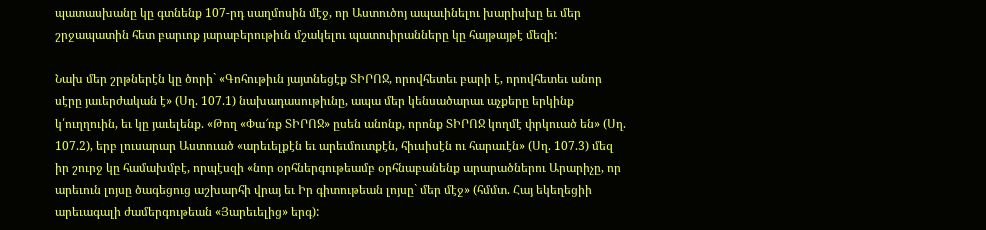պատասխանը կը գտնենք 107-րդ սաղմոսին մէջ, որ Աստուծոյ ապաւինելու խարիսխը եւ մեր շրջապատին հետ բարւոք յարաբերութիւն մշակելու պատուիրանները կը հայթայթէ մեզի:

Նախ մեր շրթներէն կը ծորի` «Գոհութիւն յայտնեցէք ՏԻՐՈՋ, որովհետեւ բարի է, որովհետեւ անոր սէրը յաւերժական է» (Սղ. 107.1) նախադասութիւնը, ապա մեր կենսածարաւ աչքերը երկինք կ՛ուղղուին, եւ կը յաւելենք. «Թող «Փա՜ռք ՏԻՐՈՋ» ըսեն անոնք, որոնք ՏԻՐՈՋ կողմէ փրկուած են» (Սղ. 107.2), երբ լուսարար Աստուած «արեւելքէն եւ արեւմուտքէն, հիւսիսէն ու հարաւէն» (Սղ. 107.3) մեզ իր շուրջ կը համախմբէ, որպէսզի «նոր օրհներգութեամբ օրհնաբանենք արարածներու Արարիչը, որ արեւուն լոյսը ծագեցուց աշխարհի վրայ եւ Իր գիտութեան լոյսը` մեր մէջ» (հմմտ. Հայ եկեղեցիի արեւագալի ժամերգութեան «Յարեւելից» երգ):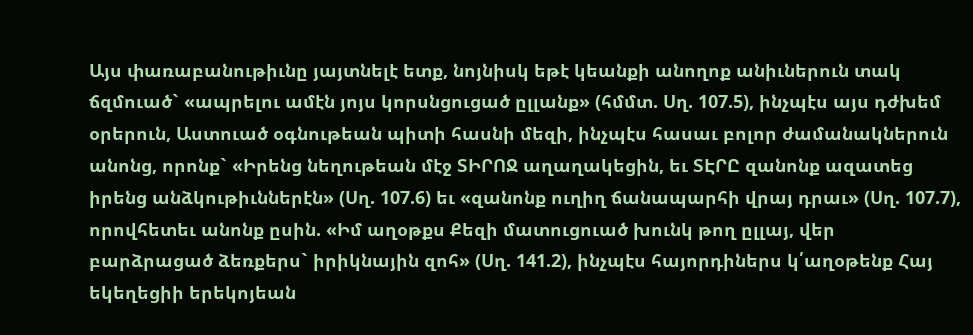Այս փառաբանութիւնը յայտնելէ ետք, նոյնիսկ եթէ կեանքի անողոք անիւներուն տակ ճզմուած` «ապրելու ամէն յոյս կորսնցուցած ըլլանք» (հմմտ. Սղ. 107.5), ինչպէս այս դժխեմ օրերուն, Աստուած օգնութեան պիտի հասնի մեզի, ինչպէս հասաւ բոլոր ժամանակներուն անոնց, որոնք` «Իրենց նեղութեան մէջ ՏԻՐՈՋ աղաղակեցին, եւ ՏԷՐԸ զանոնք ազատեց իրենց անձկութիւններէն» (Սղ. 107.6) եւ «զանոնք ուղիղ ճանապարհի վրայ դրաւ» (Սղ. 107.7), որովհետեւ անոնք ըսին. «Իմ աղօթքս Քեզի մատուցուած խունկ թող ըլլայ, վեր բարձրացած ձեռքերս` իրիկնային զոհ» (Սղ. 141.2), ինչպէս հայորդիներս կ՛աղօթենք Հայ եկեղեցիի երեկոյեան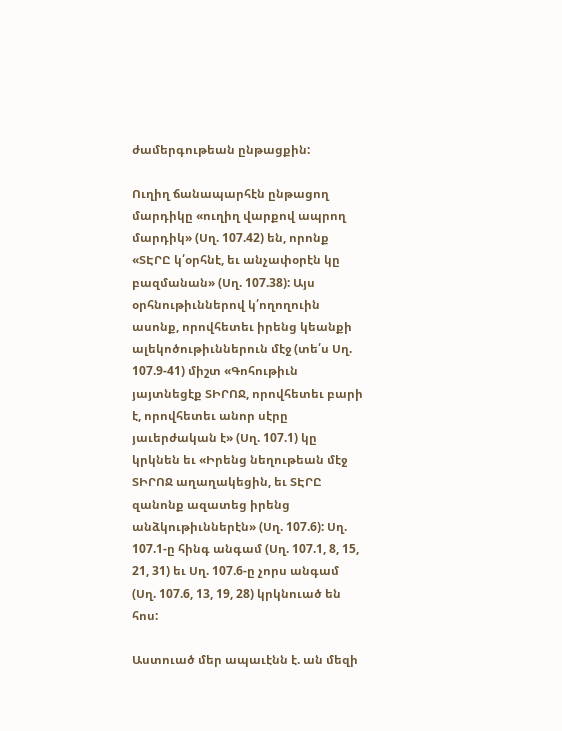ժամերգութեան ընթացքին:

Ուղիղ ճանապարհէն ընթացող մարդիկը «ուղիղ վարքով ապրող մարդիկ» (Սղ. 107.42) են, որոնք «ՏԷՐԸ կ՛օրհնէ, եւ անչափօրէն կը բազմանան» (Սղ. 107.38): Այս օրհնութիւններով կ՛ողողուին ասոնք, որովհետեւ իրենց կեանքի ալեկոծութիւններուն մէջ (տե՛ս Սղ. 107.9-41) միշտ «Գոհութիւն յայտնեցէք ՏԻՐՈՋ, որովհետեւ բարի է, որովհետեւ անոր սէրը յաւերժական է» (Սղ. 107.1) կը կրկնեն եւ «Իրենց նեղութեան մէջ ՏԻՐՈՋ աղաղակեցին, եւ ՏԷՐԸ զանոնք ազատեց իրենց անձկութիւններէն» (Սղ. 107.6): Սղ. 107.1-ը հինգ անգամ (Սղ. 107.1, 8, 15, 21, 31) եւ Սղ. 107.6-ը չորս անգամ (Սղ. 107.6, 13, 19, 28) կրկնուած են հոս:

Աստուած մեր ապաւէնն է. ան մեզի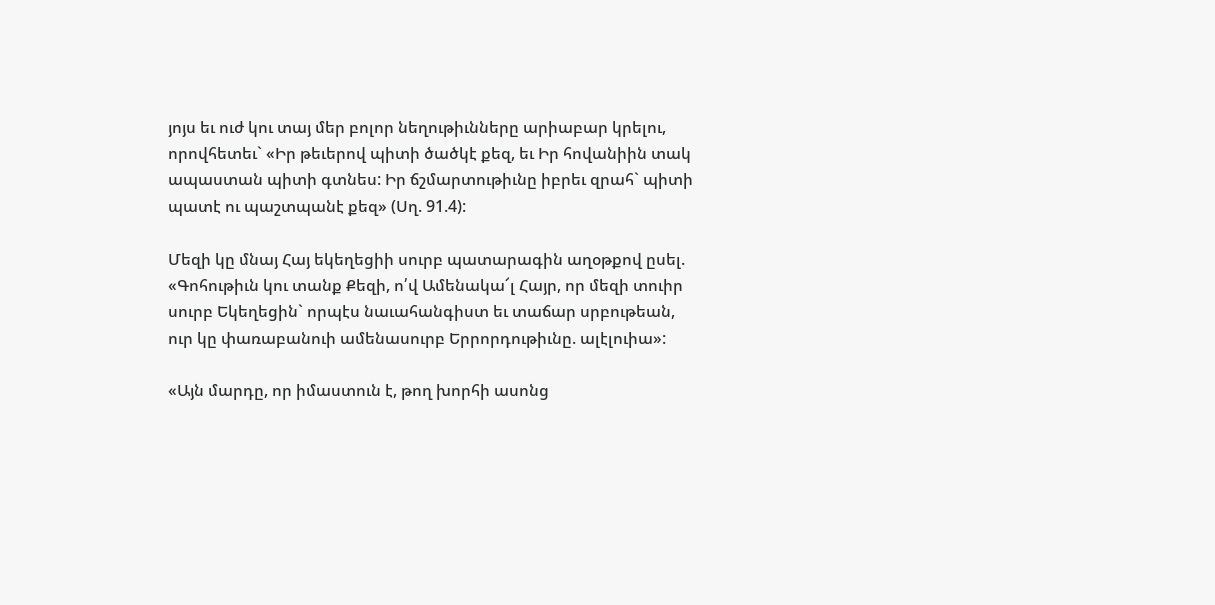յոյս եւ ուժ կու տայ մեր բոլոր նեղութիւնները արիաբար կրելու, որովհետեւ` «Իր թեւերով պիտի ծածկէ քեզ, եւ Իր հովանիին տակ ապաստան պիտի գտնես: Իր ճշմարտութիւնը իբրեւ զրահ` պիտի պատէ ու պաշտպանէ քեզ» (Սղ. 91.4):

Մեզի կը մնայ Հայ եկեղեցիի սուրբ պատարագին աղօթքով ըսել. «Գոհութիւն կու տանք Քեզի, ո՛վ Ամենակա՜լ Հայր, որ մեզի տուիր սուրբ Եկեղեցին` որպէս նաւահանգիստ եւ տաճար սրբութեան, ուր կը փառաբանուի ամենասուրբ Երրորդութիւնը. ալէլուիա»:

«Այն մարդը, որ իմաստուն է, թող խորհի ասոնց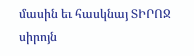մասին եւ հասկնայ ՏԻՐՈՋ սիրոյն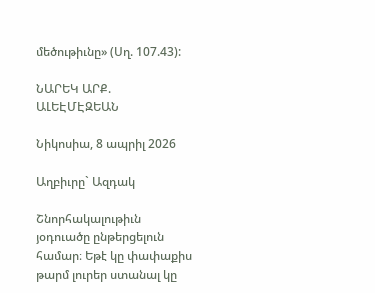մեծութիւնը» (Սղ. 107.43):

ՆԱՐԵԿ ԱՐՔ. ԱԼԵԷՄԷԶԵԱՆ

Նիկոսիա, 8 ապրիլ 2026

Աղբիւրը` Ազդակ

Շնորհակալութիւն յօդուածը ընթերցելուն համար։ Եթէ կը փափաքիս թարմ լուրեր ստանալ կը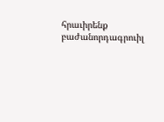հրաւիրենք բաժանորդագրուիլ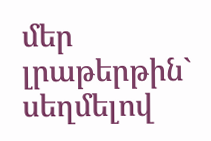մեր լրաթերթին` սեղմելով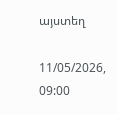այստեղ

11/05/2026, 09:00